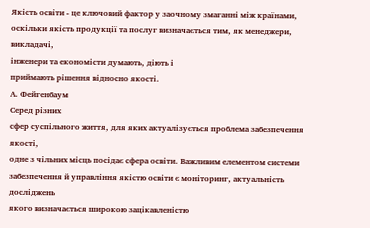Якість освіти - це ключовий фактор у заочному змаганні між країнами,
оскільки якість продукції та послуг визначається тим, як менеджери, викладачі,
інженери та економісти думають, діють і
приймають рішення відносно якості.
А. Фейгенбаум
Серед різних
сфер суспільного життя, для яких актуалізується проблема забезпечення якості,
одне з чільних місць посідає сфера освіти. Важливим елементом системи
забезпечення й управління якістю освіти є моніторинг, актуальність досліджень
якого визначається широкою зацікавленістю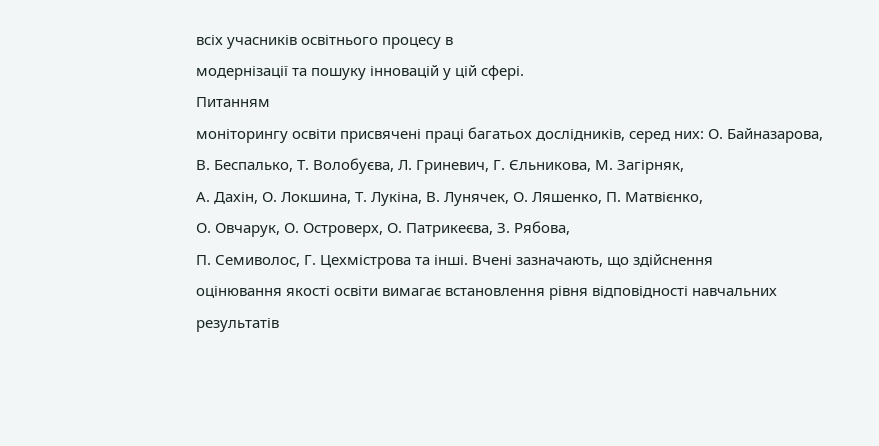всіх учасників освітнього процесу в
модернізації та пошуку інновацій у цій сфері.
Питанням
моніторингу освіти присвячені праці багатьох дослідників, серед них: О. Байназарова,
В. Беспалько, Т. Волобуєва, Л. Гриневич, Г. Єльникова, М. Загірняк,
А. Дахін, О. Локшина, Т. Лукіна, В. Лунячек, О. Ляшенко, П. Матвієнко,
О. Овчарук, О. Островерх, О. Патрикеєва, З. Рябова,
П. Семиволос, Г. Цехмістрова та інші. Вчені зазначають, що здійснення
оцінювання якості освіти вимагає встановлення рівня відповідності навчальних
результатів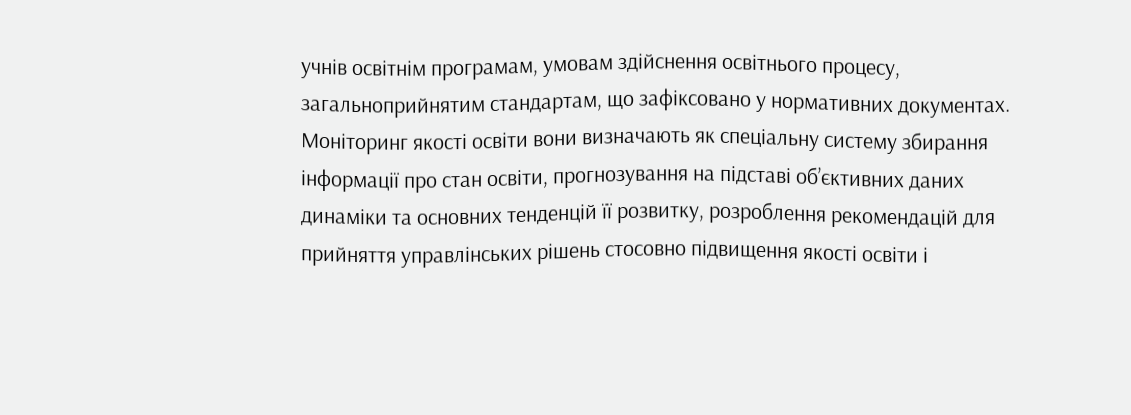учнів освітнім програмам, умовам здійснення освітнього процесу,
загальноприйнятим стандартам, що зафіксовано у нормативних документах.
Моніторинг якості освіти вони визначають як спеціальну систему збирання
інформації про стан освіти, прогнозування на підставі об’єктивних даних
динаміки та основних тенденцій її розвитку, розроблення рекомендацій для
прийняття управлінських рішень стосовно підвищення якості освіти і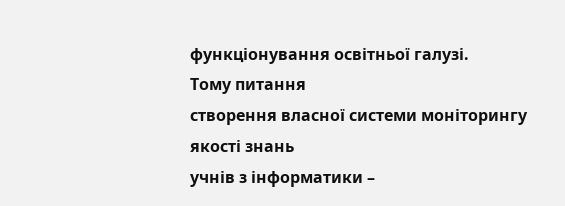функціонування освітньої галузі.
Тому питання
створення власної системи моніторингу якості знань
учнів з інформатики –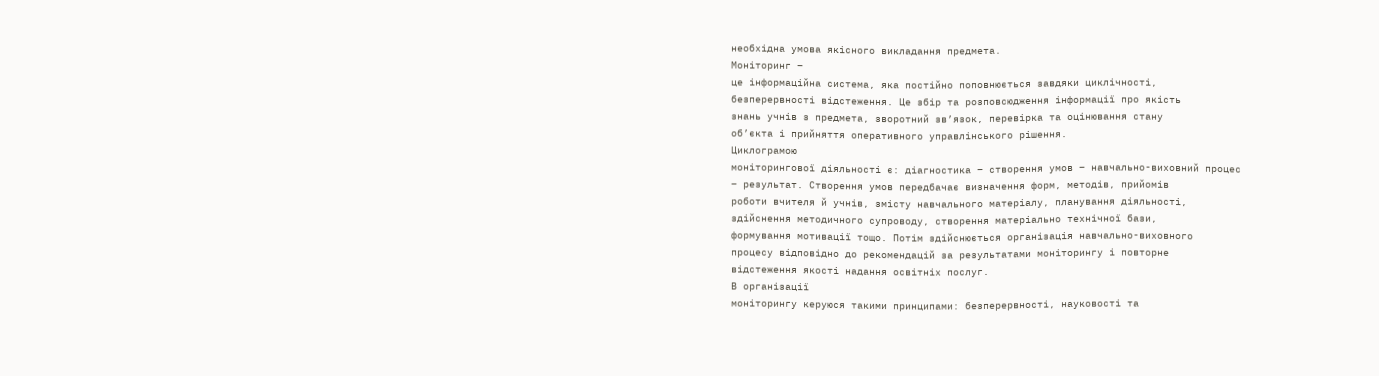необхідна умова якісного викладання предмета.
Моніторинг –
це інформаційна система, яка постійно поповнюється завдяки циклічності,
безперервності відстеження. Це збір та розповсюдження інформації про якість
знань учнів з предмета, зворотний зв’язок, перевірка та оцінювання стану
об’єкта і прийняття оперативного управлінського рішення.
Циклограмою
моніторингової діяльності є: діагностика – створення умов – навчально-виховний процес
– результат. Створення умов передбачає визначення форм, методів, прийомів
роботи вчителя й учнів, змісту навчального матеріалу, планування діяльності,
здійснення методичного супроводу, створення матеріально технічної бази,
формування мотивації тощо. Потім здійснюється організація навчально-виховного
процесу відповідно до рекомендацій за результатами моніторингу і повторне
відстеження якості надання освітніх послуг.
В організації
моніторингу керуюся такими принципами: безперервності, науковості та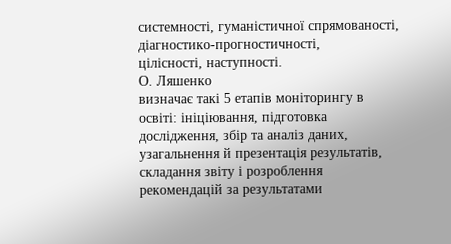системності, гуманістичної спрямованості, діагностико-прогностичності,
цілісності, наступності.
О. Ляшенко
визначає такі 5 етапів моніторингу в освіті: ініціювання, підготовка
дослідження, збір та аналіз даних, узагальнення й презентація результатів,
складання звіту і розроблення рекомендацій за результатами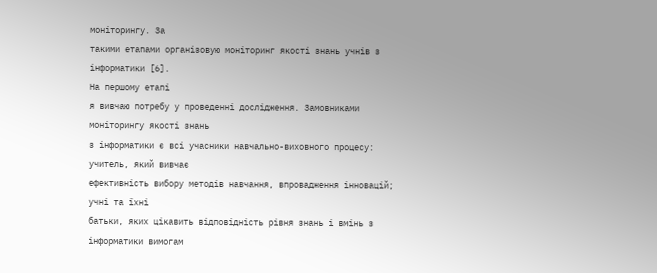моніторингу. За
такими етапами організовую моніторинг якості знань учнів з інформатики [6].
На першому етапі
я вивчаю потребу у проведенні дослідження. Замовниками моніторингу якості знань
з інформатики є всі учасники навчально-виховного процесу: учитель, який вивчає
ефективність вибору методів навчання, впровадження інновацій; учні та їхні
батьки, яких цікавить відповідність рівня знань і вмінь з інформатики вимогам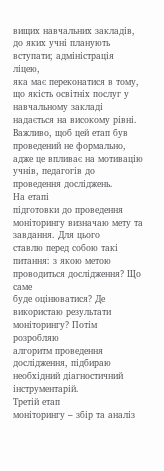вищих навчальних закладів, до яких учні планують вступати; адміністрація ліцею,
яка має переконатися в тому, що якість освітніх послуг у навчальному закладі
надається на високому рівні. Важливо, щоб цей етап був проведений не формально,
адже це впливає на мотивацію учнів, педагогів до проведення досліджень.
На етапі
підготовки до проведення моніторингу визначаю мету та завдання. Для цього
ставлю перед собою такі питання: з якою метою проводиться дослідження? Що саме
буде оцінюватися? Де використаю результати моніторингу? Потім розробляю
алгоритм проведення дослідження, підбираю необхідний діагностичний
інструментарій.
Третій етап
моніторингу – збір та аналіз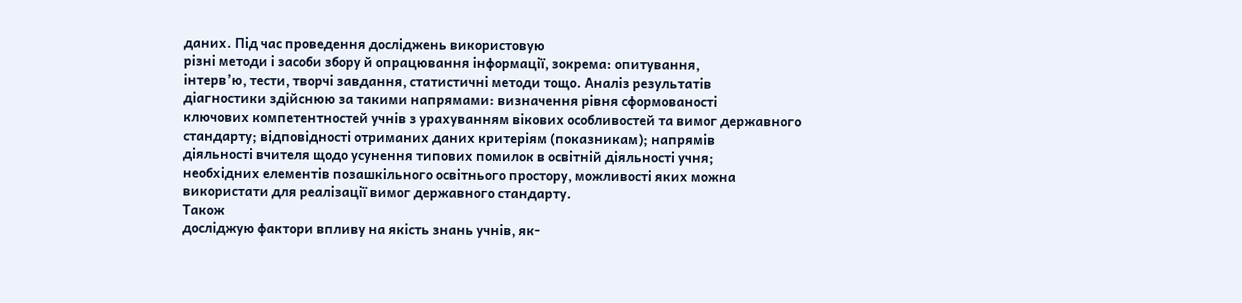даних. Під час проведення досліджень використовую
різні методи і засоби збору й опрацювання інформації, зокрема: опитування,
інтерв’ю, тести, творчі завдання, статистичні методи тощо. Аналіз результатів
діагностики здійснюю за такими напрямами: визначення рівня сформованості
ключових компетентностей учнів з урахуванням вікових особливостей та вимог державного
стандарту; відповідності отриманих даних критеріям (показникам); напрямів
діяльності вчителя щодо усунення типових помилок в освітній діяльності учня;
необхідних елементів позашкільного освітнього простору, можливості яких можна
використати для реалізації вимог державного стандарту.
Також
досліджую фактори впливу на якість знань учнів, як-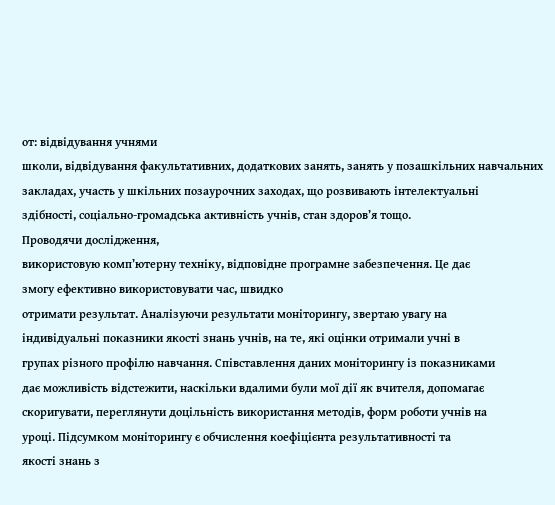от: відвідування учнями
школи, відвідування факультативних, додаткових занять, занять у позашкільних навчальних
закладах, участь у шкільних позаурочних заходах, що розвивають інтелектуальні
здібності, соціально-громадська активність учнів, стан здоров’я тощо.
Проводячи дослідження,
використовую комп’ютерну техніку, відповідне програмне забезпечення. Це дає
змогу ефективно використовувати час, швидко
отримати результат. Аналізуючи результати моніторингу, звертаю увагу на
індивідуальні показники якості знань учнів, на те, які оцінки отримали учні в
групах різного профілю навчання. Співставлення даних моніторингу із показниками
дає можливість відстежити, наскільки вдалими були мої дії як вчителя, допомагає
скоригувати, переглянути доцільність використання методів, форм роботи учнів на
уроці. Підсумком моніторингу є обчислення коефіцієнта результативності та
якості знань з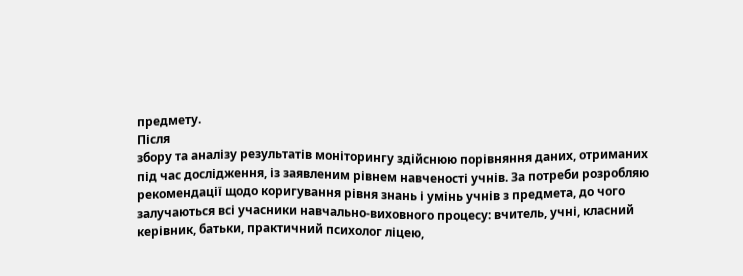предмету.
Після
збору та аналізу результатів моніторингу здійснюю порівняння даних, отриманих
під час дослідження, із заявленим рівнем навченості учнів. За потреби розробляю
рекомендації щодо коригування рівня знань і умінь учнів з предмета, до чого
залучаються всі учасники навчально-виховного процесу: вчитель, учні, класний
керівник, батьки, практичний психолог ліцею,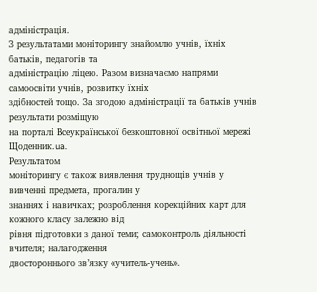адміністрація.
З результатами моніторингу знайомлю учнів, їхніх батьків, педагогів та
адміністрацію ліцею. Разом визначаємо напрями самоосвіти учнів, розвитку їхніх
здібностей тощо. За згодою адміністрації та батьків учнів результати розміщую
на порталі Всеукраїнської безкоштовної освітньої мережі Щоденник.ua.
Результатом
моніторингу є також виявлення труднощів учнів у вивченні предмета, прогалин у
знаннях і навичках; розроблення корекційних карт для кожного класу залежно від
рівня підготовки з даної теми; самоконтроль діяльності вчителя; налагодження
двостороннього зв’язку «учитель-учень».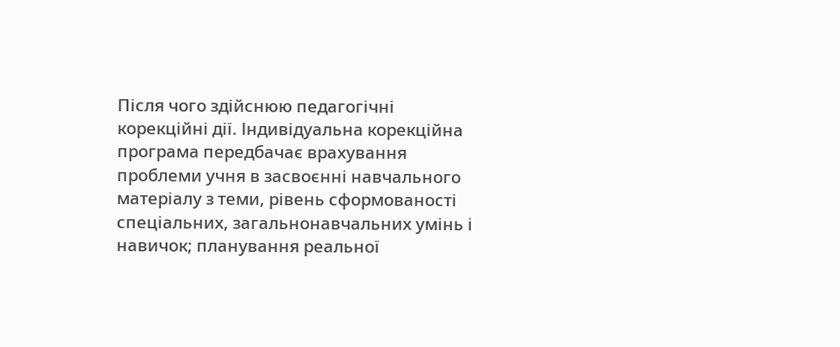Після чого здійснюю педагогічні
корекційні дії. Індивідуальна корекційна програма передбачає врахування
проблеми учня в засвоєнні навчального матеріалу з теми, рівень сформованості
спеціальних, загальнонавчальних умінь і навичок; планування реальної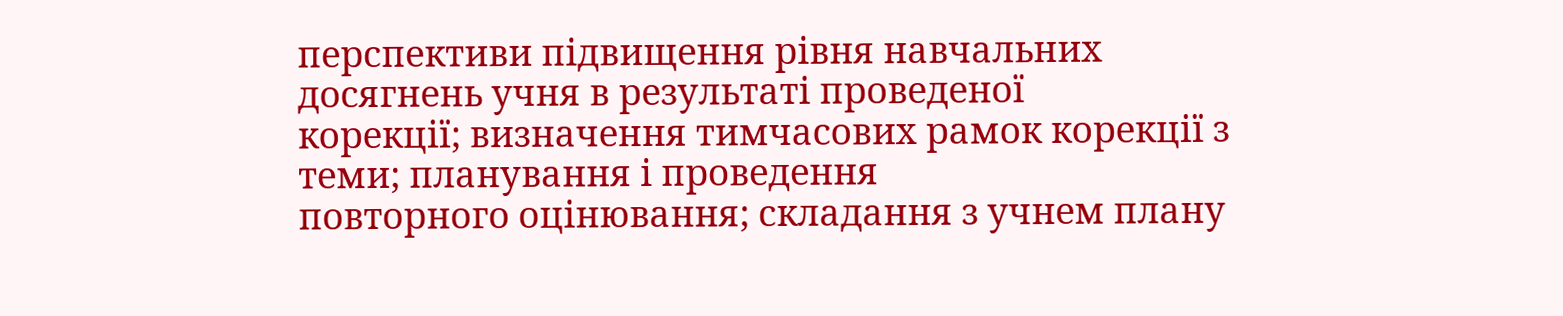перспективи підвищення рівня навчальних досягнень учня в результаті проведеної
корекції; визначення тимчасових рамок корекції з теми; планування і проведення
повторного оцінювання; складання з учнем плану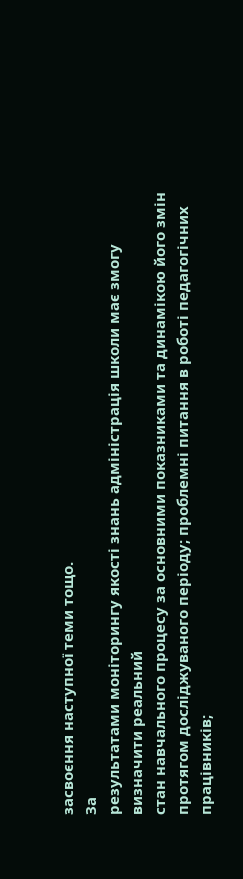засвоєння наступної теми тощо.
За
результатами моніторингу якості знань адміністрація школи має змогу визначити реальний
стан навчального процесу за основними показниками та динамікою його змін
протягом досліджуваного періоду; проблемні питання в роботі педагогічних
працівників;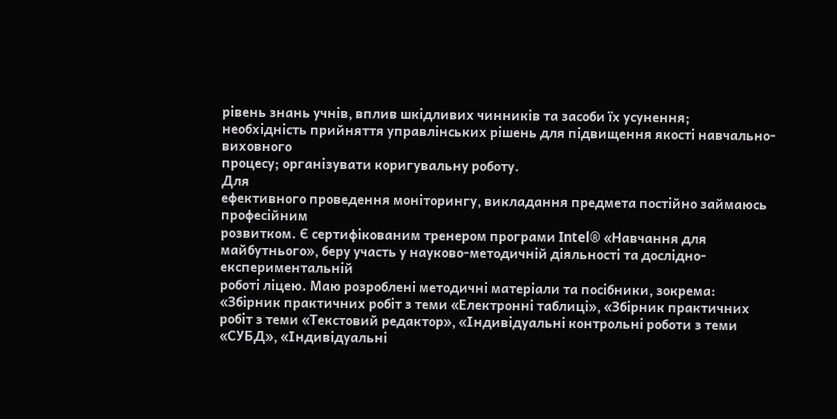рівень знань учнів, вплив шкідливих чинників та засоби їх усунення;
необхідність прийняття управлінських рішень для підвищення якості навчально-виховного
процесу; організувати коригувальну роботу.
Для
ефективного проведення моніторингу, викладання предмета постійно займаюсь професійним
розвитком. Є сертифікованим тренером програми Intel® «Навчання для
майбутнього», беру участь у науково-методичній діяльності та дослідно-експериментальній
роботі ліцею. Маю розроблені методичні матеріали та посібники, зокрема:
«Збірник практичних робіт з теми «Електронні таблиці», «Збірник практичних
робіт з теми «Текстовий редактор», «Індивідуальні контрольні роботи з теми
«СУБД», «Індивідуальні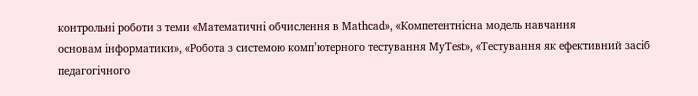контрольні роботи з теми «Математичні обчислення в Mathcad», «Компетентнісна модель навчання
основам інформатики», «Робота з системою комп’ютерного тестування MyTest», «Тестування як ефективний засіб
педагогічного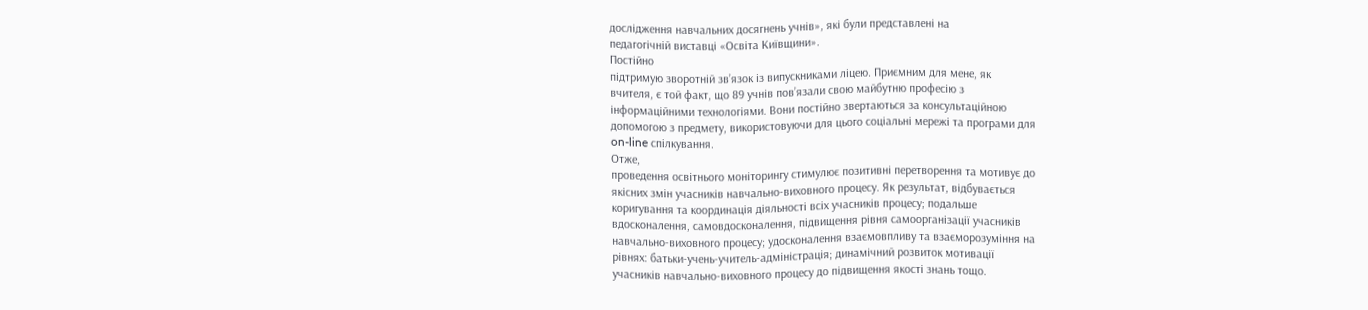дослідження навчальних досягнень учнів», які були представлені на
педагогічній виставці «Освіта Київщини».
Постійно
підтримую зворотній зв’язок із випускниками ліцею. Приємним для мене, як
вчителя, є той факт, що 89 учнів пов’язали свою майбутню професію з
інформаційними технологіями. Вони постійно звертаються за консультаційною
допомогою з предмету, використовуючи для цього соціальні мережі та програми для
on-line спілкування.
Отже,
проведення освітнього моніторингу стимулює позитивні перетворення та мотивує до
якісних змін учасників навчально-виховного процесу. Як результат, відбувається
коригування та координація діяльності всіх учасників процесу; подальше
вдосконалення, самовдосконалення, підвищення рівня самоорганізації учасників
навчально-виховного процесу; удосконалення взаємовпливу та взаєморозуміння на
рівнях: батьки-учень-учитель-адміністрація; динамічний розвиток мотивації
учасників навчально-виховного процесу до підвищення якості знань тощо.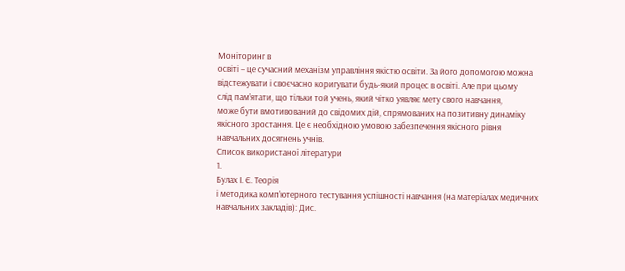Моніторинг в
освіті – це сучасний механізм управління якістю освіти. За його допомогою можна
відстежувати і своєчасно коригувати будь-який процес в освіті. Але при цьому
слід пам’ятати, що тільки той учень, який чітко уявляє мету свого навчання,
може бути вмотивований до свідомих дій, спрямованих на позитивну динаміку
якісного зростання. Це є необхідною умовою забезпечення якісного рівня
навчальних досягнень учнів.
Список використаної літератури
1.
Булах І. Є. Теорія
і методика комп’ютерного тестування успішності навчання (на матеріалах медичних
навчальних закладів): Дис.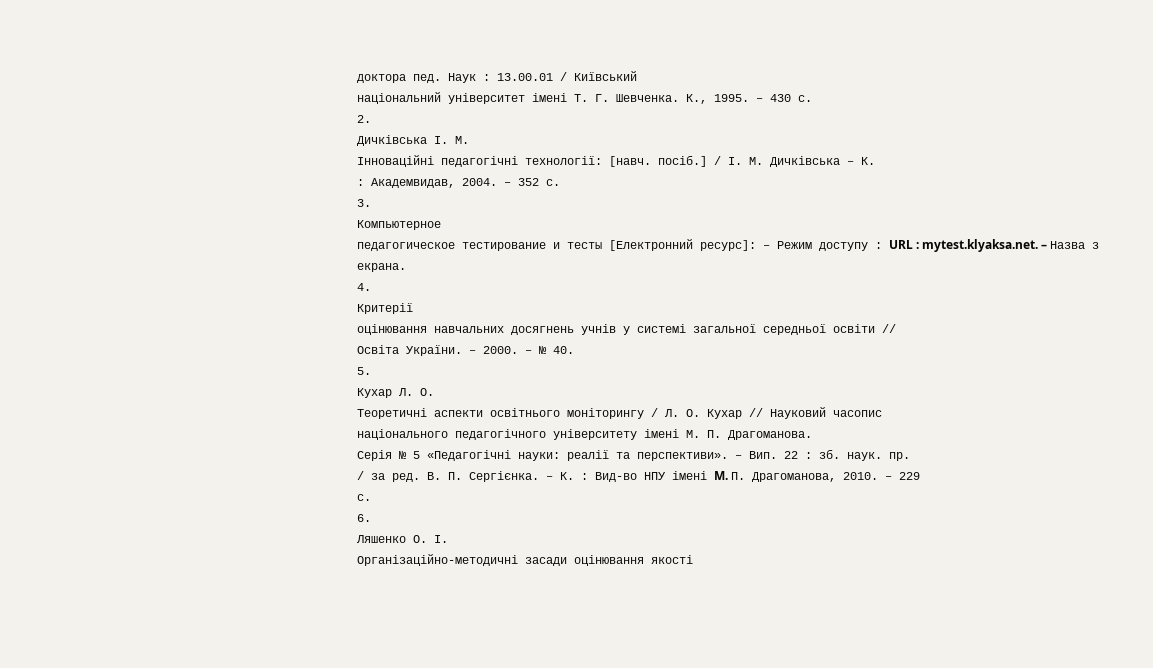доктора пед. Наук : 13.00.01 / Київський
національний університет імені Т. Г. Шевченка. К., 1995. – 430 с.
2.
Дичківська І. М.
Інноваційні педагогічні технології: [навч. посіб.] / І. М. Дичківська – К.
: Академвидав, 2004. – 352 с.
3.
Компьютерное
педагогическое тестирование и тесты [Електронний ресурс]: – Режим доступу : URL : mytest.klyaksa.net. – Назва з
екрана.
4.
Критерії
оцінювання навчальних досягнень учнів у системі загальної середньої освіти //
Освіта України. – 2000. – № 40.
5.
Кухар Л. О.
Теоретичні аспекти освітнього моніторингу / Л. О. Кухар // Науковий часопис
національного педагогічного університету iмeні М. П. Драгоманова.
Серія № 5 «Педагогічні науки: реалії та перспективи». – Вип. 22 : зб. наук. пр.
/ за ред. В. П. Сергієнка. – К. : Вид-во НПУ імені M. П. Драгоманова, 2010. – 229
с.
6.
Ляшенко О. І.
Організаційно-методичні засади оцінювання якості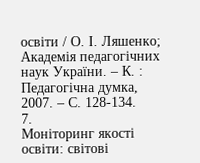освіти / О. І. Ляшенко;
Академія педагогічних наук України. – К. : Педагогічна думка, 2007. – С. 128-134.
7.
Моніторинг якості
освіти: світові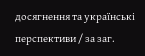досягнення та українські перспективи / за заг.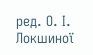ред. О. І.
Локшиної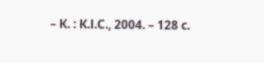– К. : К.І.С., 2004. – 128 с.